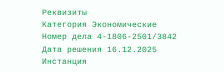Реквизиты
Категория Экономические Номер дела 4-1806-2501/3842 Дата решения 16.12.2025 Инстанция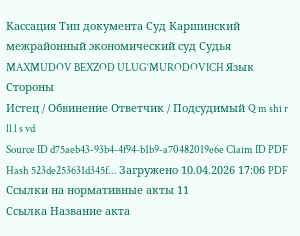Кассация Тип документа Суд Каршинский межрайонный экономический суд Судья MAXMUDOV BEXZOD ULUG‘MURODOVICH Язык
Стороны
Истец / Обвинение Ответчик / Подсудимый Q m shi r ll l s vd
Source ID d75aeb43-93b4-4f94-b1b9-a70482019e6e Claim ID PDF Hash 523de253631d345f... Загружено 10.04.2026 17:06 PDF
Ссылки на нормативные акты 11
Ссылка Название акта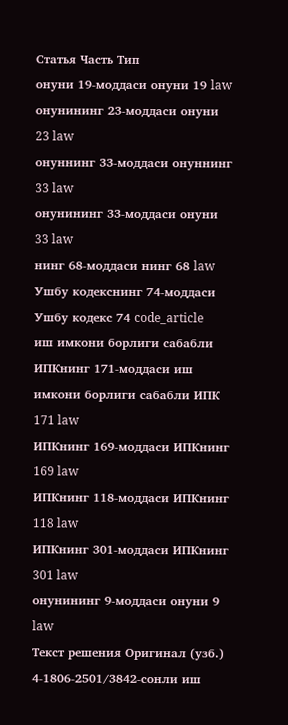Статья Часть Тип
онуни 19-моддаси онуни 19 law
онунининг 23-моддаси онуни 23 law
онуннинг 33-моддаси онуннинг 33 law
онунининг 33-моддаси онуни 33 law
нинг 68-моддаси нинг 68 law
Ушбу кодекснинг 74-моддаси Ушбу кодекс 74 code_article
иш имкони борлиги сабабли ИПКнинг 171-моддаси иш имкони борлиги сабабли ИПК 171 law
ИПКнинг 169-моддаси ИПКнинг 169 law
ИПКнинг 118-моддаси ИПКнинг 118 law
ИПКнинг 301-моддаси ИПКнинг 301 law
онунининг 9-моддаси онуни 9 law
Текст решения Оригинал (узб.)
4-1806-2501/3842-сонли иш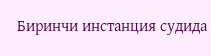Биринчи инстанция судида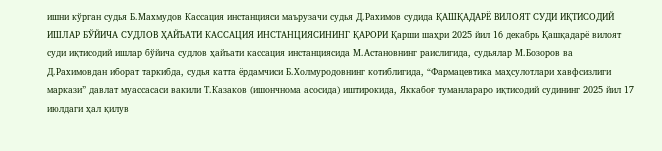ишни кўрган судья Б.Махмудов Кассация инстанцияси маърузачи судья Д.Рахимов судида ҚАШҚАДАРЁ ВИЛОЯТ СУДИ ИҚТИСОДИЙ ИШЛАР БЎЙИЧА СУДЛОВ ҲАЙЪАТИ КАССАЦИЯ ИНСТАНЦИЯСИНИНГ ҚАРОРИ Қарши шаҳри 2025 йил 16 декабрь Қашқадарё вилоят суди иқтисодий ишлар бўйича судлов ҳайъати кассация инстанциясида М.Астановнинг раислигида, судьялар М.Бозоров ва Д.Рахимовдан иборат таркибда, судья катта ёрдамчиси Б.Холмуродовнинг котиблигида, “Фармацевтика маҳсулотлари хавфсизлиги маркази” давлат муассасаси вакили Т.Казаков (ишончнома асосида) иштирокида, Яккабоғ туманлараро иқтисодий судининг 2025 йил 17 июлдаги ҳал қилув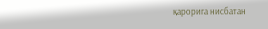қарорига нисбатан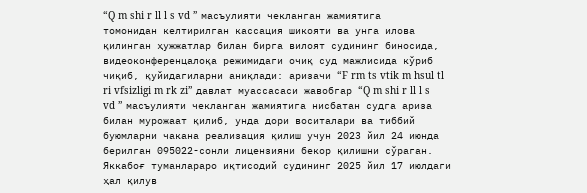“Q m shi r ll l s vd ” масъулияти чекланган жамиятига томонидан келтирилган кассация шикояти ва унга илова қилинган ҳужжатлар билан бирга вилоят судининг биносида, видеоконференцалоқа режимидаги очиқ суд мажлисида кўриб чиқиб, қуйидагиларни аниқлади: аризачи “F rm ts vtik m hsul tl ri vfsizligi m rk zi” давлат муассасаси жавобгар “Q m shi r ll l s vd ” масъулияти чекланган жамиятига нисбатан судга ариза билан мурожаат қилиб, унда дори воситалари ва тиббий буюмларни чакана реализация қилиш учун 2023 йил 24 июнда берилган 095022-сонли лицензияни бекор қилишни сўраган. Яккабоғ туманлараро иқтисодий судининг 2025 йил 17 июлдаги ҳал қилув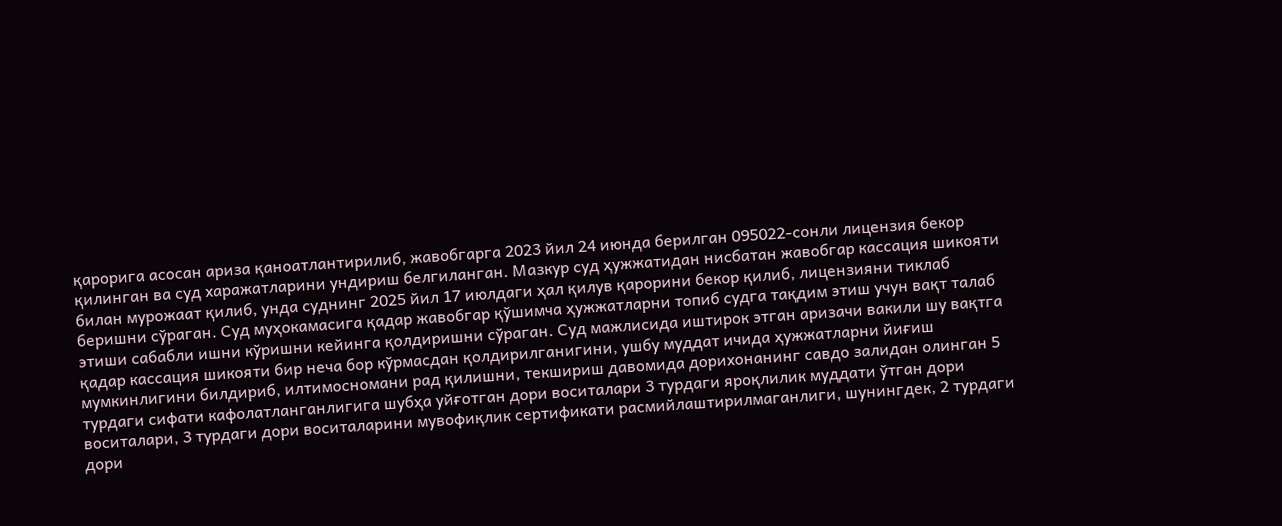қарорига асосан ариза қаноатлантирилиб, жавобгарга 2023 йил 24 июнда берилган 095022-сонли лицензия бекор қилинган ва суд харажатларини ундириш белгиланган. Мазкур суд ҳужжатидан нисбатан жавобгар кассация шикояти билан мурожаат қилиб, унда суднинг 2025 йил 17 июлдаги ҳал қилув қарорини бекор қилиб, лицензияни тиклаб беришни сўраган. Суд муҳокамасига қадар жавобгар қўшимча ҳужжатларни топиб судга тақдим этиш учун вақт талаб этиши сабабли ишни кўришни кейинга қолдиришни сўраган. Суд мажлисида иштирок этган аризачи вакили шу вақтга қадар кассация шикояти бир неча бор кўрмасдан қолдирилганигини, ушбу муддат ичида ҳужжатларни йиғиш мумкинлигини билдириб, илтимосномани рад қилишни, текшириш давомида дорихонанинг савдо залидан олинган 5 турдаги сифати кафолатланганлигига шубҳа уйғотган дори воситалари 3 турдаги яроқлилик муддати ўтган дори воситалари, 3 турдаги дори воситаларини мувофиқлик сертификати расмийлаштирилмаганлиги, шунингдек, 2 турдаги дори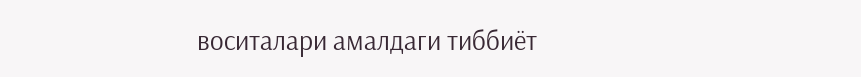воситалари амалдаги тиббиёт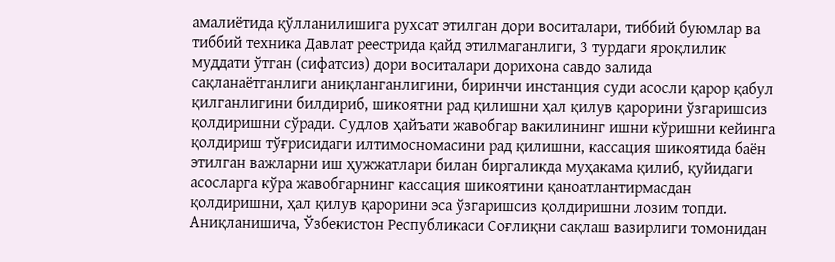амалиётида қўлланилишига рухсат этилган дори воситалари, тиббий буюмлар ва тиббий техника Давлат реестрида қайд этилмаганлиги, 3 турдаги яроқлилик муддати ўтган (сифатсиз) дори воситалари дорихона савдо залида сақланаётганлиги аниқланганлигини, биринчи инстанция суди асосли қарор қабул қилганлигини билдириб, шикоятни рад қилишни ҳал қилув қарорини ўзгаришсиз қолдиришни сўради. Судлов ҳайъати жавобгар вакилининг ишни кўришни кейинга қолдириш тўғрисидаги илтимосномасини рад қилишни, кассация шикоятида баён этилган важларни иш ҳужжатлари билан биргаликда муҳакама қилиб, қуйидаги асосларга кўра жавобгарнинг кассация шикоятини қаноатлантирмасдан қолдиришни, ҳал қилув қарорини эса ўзгаришсиз қолдиришни лозим топди. Аниқланишича, Ўзбекистон Республикаси Соғлиқни сақлаш вазирлиги томонидан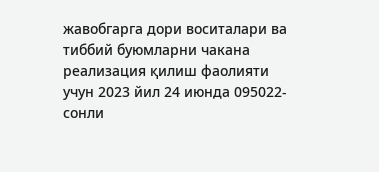жавобгарга дори воситалари ва тиббий буюмларни чакана реализация қилиш фаолияти учун 2023 йил 24 июнда 095022-сонли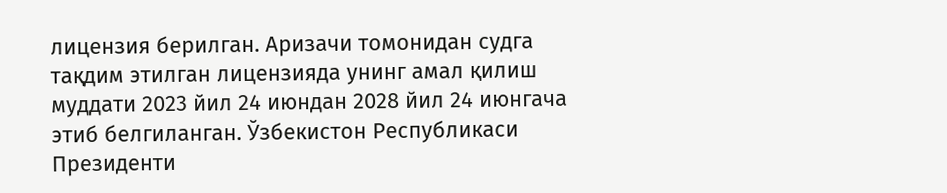лицензия берилган. Аризачи томонидан судга тақдим этилган лицензияда унинг амал қилиш муддати 2023 йил 24 июндан 2028 йил 24 июнгача этиб белгиланган. Ўзбекистон Республикаси Президенти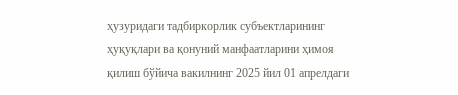ҳузуридаги тадбиркорлик субъектларининг ҳуқуқлари ва қонуний манфаатларини ҳимоя қилиш бўйича вакилнинг 2025 йил 01 апрелдаги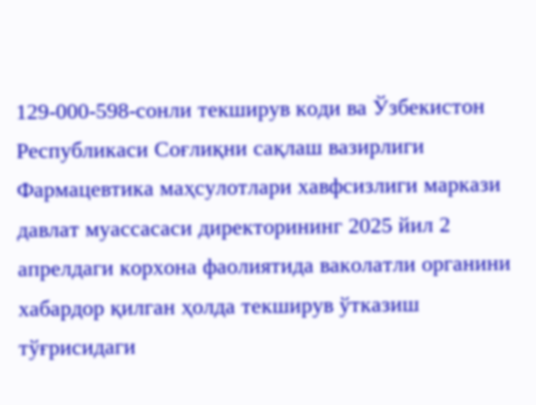129-000-598-сонли текширув коди ва Ўзбекистон Республикаси Соғлиқни сақлаш вазирлиги Фармацевтика маҳсулотлари хавфсизлиги маркази давлат муассасаси директорининг 2025 йил 2 апрелдаги корхона фаолиятида ваколатли органини хабардор қилган ҳолда текширув ўтказиш тўғрисидаги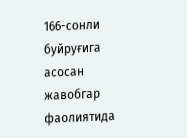166-сонли буйруғига асосан жавобгар фаолиятида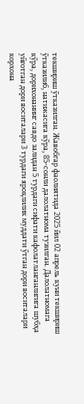текшириш ўтказилган. Жавобгар фаолиятида 2025 йил 02 апрель куни текшириш ўтказилиб, натижасига кўра, 85-сонли далолатнома тузилган. Далолатномага кўра, дорихонанинг савдо залидан 5 турдаги сифати кафолатланганлигига шубҳа уйғотган дори воситалари 3 турдаги яроқлилик муддати ўтган дори воситалари корхона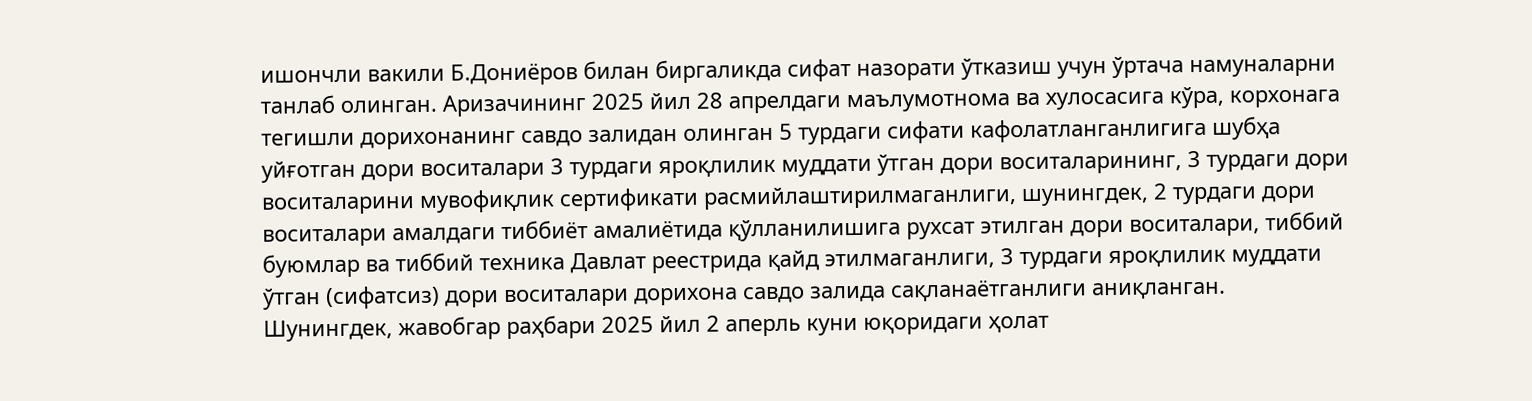ишончли вакили Б.Дониёров билан биргаликда сифат назорати ўтказиш учун ўртача намуналарни танлаб олинган. Аризачининг 2025 йил 28 апрелдаги маълумотнома ва хулосасига кўра, корхонага тегишли дорихонанинг савдо залидан олинган 5 турдаги сифати кафолатланганлигига шубҳа уйғотган дори воситалари 3 турдаги яроқлилик муддати ўтган дори воситаларининг, 3 турдаги дори воситаларини мувофиқлик сертификати расмийлаштирилмаганлиги, шунингдек, 2 турдаги дори воситалари амалдаги тиббиёт амалиётида қўлланилишига рухсат этилган дори воситалари, тиббий буюмлар ва тиббий техника Давлат реестрида қайд этилмаганлиги, 3 турдаги яроқлилик муддати ўтган (сифатсиз) дори воситалари дорихона савдо залида сақланаётганлиги аниқланган. Шунингдек, жавобгар раҳбари 2025 йил 2 аперль куни юқоридаги ҳолат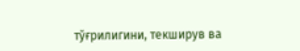тўғрилигини, текширув ва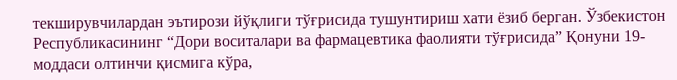текширувчилардан эътирози йўқлиги тўғрисида тушунтириш хати ёзиб берган. Ўзбекистон Республикасининг “Дори воситалари ва фармацевтика фаолияти тўғрисида” Қонуни 19-моддаси олтинчи қисмига кўра,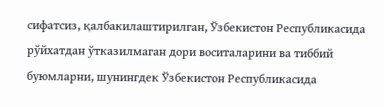сифатсиз, қалбакилаштирилган, Ўзбекистон Республикасида рўйхатдан ўтказилмаган дори воситаларини ва тиббий буюмларни, шунингдек Ўзбекистон Республикасида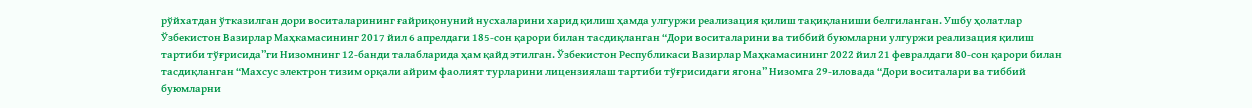рўйхатдан ўтказилган дори воситаларининг ғайриқонуний нусхаларини харид қилиш ҳамда улгуржи реализация қилиш тақиқланиши белгиланган. Ушбу ҳолатлар Ўзбекистон Вазирлар Маҳкамасининг 2017 йил 6 апрелдаги 185-сон қарори билан тасдиқланган “Дори воситаларини ва тиббий буюмларни улгуржи реализация қилиш тартиби тўғрисида”ги Низомнинг 12-банди талабларида ҳам қайд этилган. Ўзбекистон Республикаси Вазирлар Маҳкамасининг 2022 йил 21 февралдаги 80-сон қарори билан тасдиқланган “Махсус электрон тизим орқали айрим фаолият турларини лицензиялаш тартиби тўғрисидаги ягона” Низомга 29-иловада “Дори воситалари ва тиббий буюмларни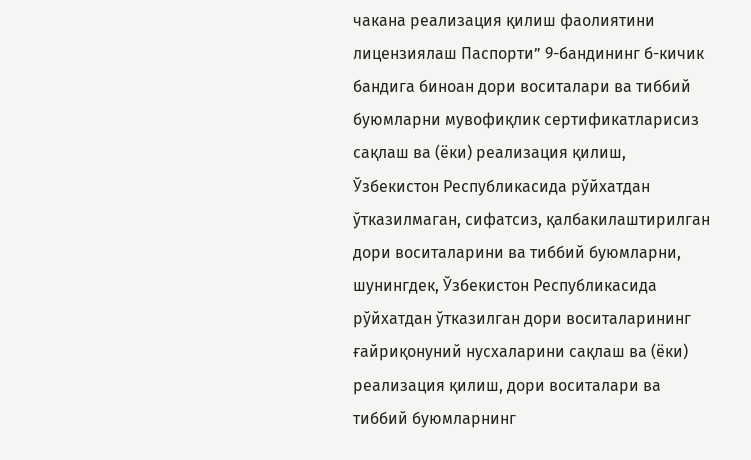чакана реализация қилиш фаолиятини лицензиялаш Паспорти” 9-бандининг б-кичик бандига биноан дори воситалари ва тиббий буюмларни мувофиқлик сертификатларисиз сақлаш ва (ёки) реализация қилиш, Ўзбекистон Республикасида рўйхатдан ўтказилмаган, сифатсиз, қалбакилаштирилган дори воситаларини ва тиббий буюмларни, шунингдек, Ўзбекистон Республикасида рўйхатдан ўтказилган дори воситаларининг ғайриқонуний нусхаларини сақлаш ва (ёки) реализация қилиш, дори воситалари ва тиббий буюмларнинг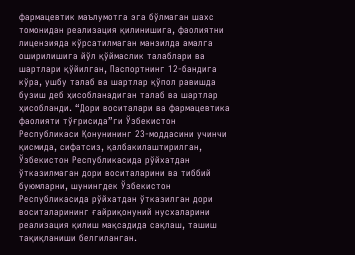фармацевтик маълумотга эга бўлмаган шахс томонидан реализация қилинишига, фаолиятни лицензияда кўрсатилмаган манзилда амалга оширилишига йўл қўймаслик талаблари ва шартлари қўйилган, Паспортнинг 12-бандига кўра, ушбу талаб ва шартлар қўпол равишда бузиш деб ҳисобланадиган талаб ва шартлар ҳисобланди. “Дори воситалари ва фармацевтика фаолияти тўғрисида”ги Ўзбекистон Республикаси Қонунининг 23-моддасини учинчи қисмида, сифатсиз, қалбакилаштирилган, Ўзбекистон Республикасида рўйхатдан ўтказилмаган дори воситаларини ва тиббий буюмларни, шунингдек Ўзбекистон Республикасида рўйхатдан ўтказилган дори воситаларининг ғайриқонуний нусхаларини реализация қилиш мақсадида сақлаш, ташиш тақиқланиши белгиланган.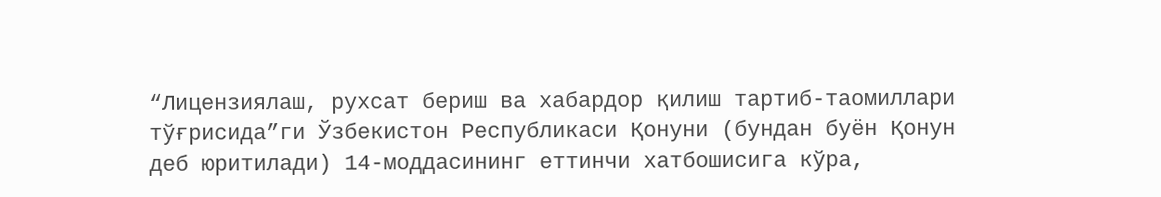“Лицензиялаш, рухсат бериш ва хабардор қилиш тартиб-таомиллари тўғрисида”ги Ўзбекистон Республикаси Қонуни (бундан буён Қонун деб юритилади) 14-моддасининг еттинчи хатбошисига кўра,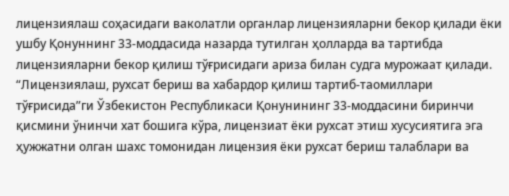лицензиялаш соҳасидаги ваколатли органлар лицензияларни бекор қилади ёки ушбу Қонуннинг 33-моддасида назарда тутилган ҳолларда ва тартибда лицензияларни бекор қилиш тўғрисидаги ариза билан судга мурожаат қилади. “Лицензиялаш, рухсат бериш ва хабардор қилиш тартиб-таомиллари тўғрисида”ги Ўзбекистон Республикаси Қонунининг 33-моддасини биринчи қисмини ўнинчи хат бошига кўра, лицензиат ёки рухсат этиш хусусиятига эга ҳужжатни олган шахс томонидан лицензия ёки рухсат бериш талаблари ва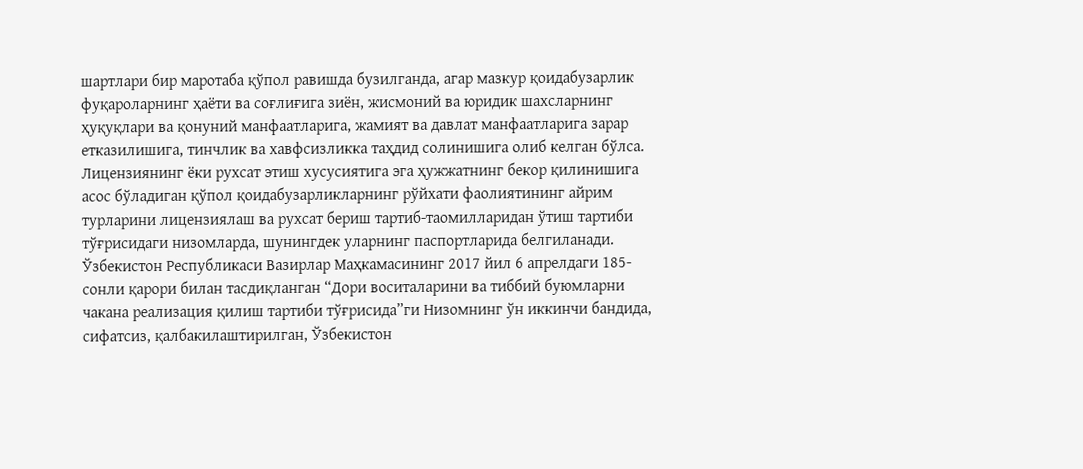шартлари бир маротаба қўпол равишда бузилганда, агар мазкур қоидабузарлик фуқароларнинг ҳаёти ва соғлиғига зиён, жисмоний ва юридик шахсларнинг ҳуқуқлари ва қонуний манфаатларига, жамият ва давлат манфаатларига зарар етказилишига, тинчлик ва хавфсизликка таҳдид солинишига олиб келган бўлса. Лицензиянинг ёки рухсат этиш хусусиятига эга ҳужжатнинг бекор қилинишига асос бўладиган қўпол қоидабузарликларнинг рўйхати фаолиятининг айрим турларини лицензиялаш ва рухсат бериш тартиб-таомилларидан ўтиш тартиби тўғрисидаги низомларда, шунингдек уларнинг паспортларида белгиланади. Ўзбекистон Республикаси Вазирлар Маҳкамасининг 2017 йил 6 апрелдаги 185-сонли қарори билан тасдиқланган “Дори воситаларини ва тиббий буюмларни чакана реализация қилиш тартиби тўғрисида”ги Низомнинг ўн иккинчи бандида, сифатсиз, қалбакилаштирилган, Ўзбекистон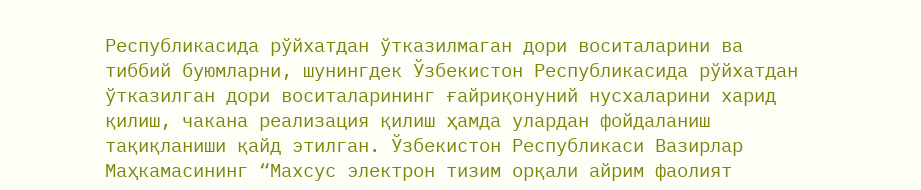Республикасида рўйхатдан ўтказилмаган дори воситаларини ва тиббий буюмларни, шунингдек Ўзбекистон Республикасида рўйхатдан ўтказилган дори воситаларининг ғайриқонуний нусхаларини харид қилиш, чакана реализация қилиш ҳамда улардан фойдаланиш тақиқланиши қайд этилган. Ўзбекистон Республикаси Вазирлар Маҳкамасининг “Махсус электрон тизим орқали айрим фаолият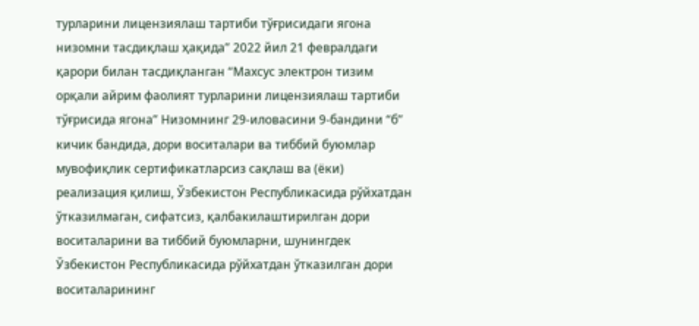турларини лицензиялаш тартиби тўғрисидаги ягона низомни тасдиқлаш ҳақида” 2022 йил 21 февралдаги қарори билан тасдиқланган “Махсус электрон тизим орқали айрим фаолият турларини лицензиялаш тартиби тўғрисида ягона” Низомнинг 29-иловасини 9-бандини “б” кичик бандида, дори воситалари ва тиббий буюмлар мувофиқлик сертификатларсиз сақлаш ва (ёки) реализация қилиш, Ўзбекистон Республикасида рўйхатдан ўтказилмаган, сифатсиз, қалбакилаштирилган дори воситаларини ва тиббий буюмларни, шунингдек Ўзбекистон Республикасида рўйхатдан ўтказилган дори воситаларининг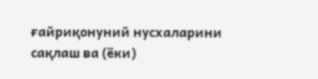ғайриқонуний нусхаларини сақлаш ва (ёки)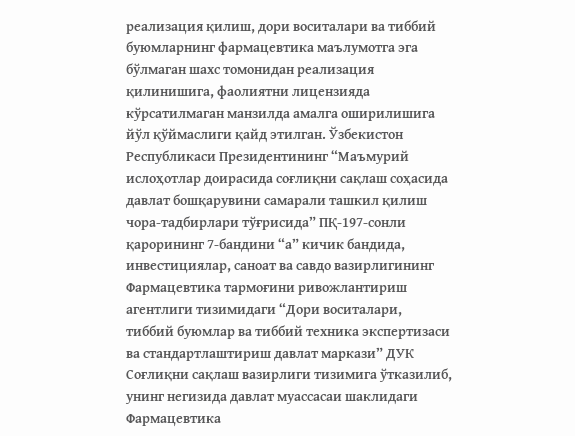реализация қилиш, дори воситалари ва тиббий буюмларнинг фармацевтика маълумотга эга бўлмаган шахс томонидан реализация қилинишига, фаолиятни лицензияда кўрсатилмаган манзилда амалга оширилишига йўл қўймаслиги қайд этилган. Ўзбекистон Республикаси Президентининг “Маъмурий ислоҳотлар доирасида соғлиқни сақлаш соҳасида давлат бошқарувини самарали ташкил қилиш чора-тадбирлари тўғрисида” ПҚ-197-сонли қарорининг 7-бандини “а” кичик бандида, инвестициялар, саноат ва савдо вазирлигининг Фармацевтика тармоғини ривожлантириш агентлиги тизимидаги “Дори воситалари, тиббий буюмлар ва тиббий техника экспертизаси ва стандартлаштириш давлат маркази” ДУК Соғлиқни сақлаш вазирлиги тизимига ўтказилиб, унинг негизида давлат муассасаи шаклидаги Фармацевтика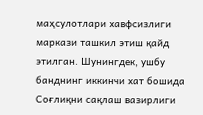маҳсулотлари хавфсизлиги маркази ташкил этиш қайд этилган. Шунингдек, ушбу банднинг иккинчи хат бошида Соғлиқни сақлаш вазирлиги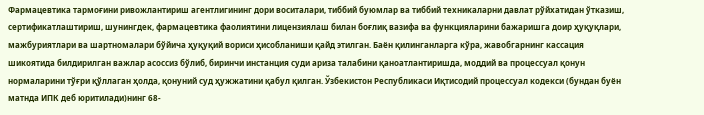Фармацевтика тармоғини ривожлантириш агентлигининг дори воситалари, тиббий буюмлар ва тиббий техникаларни давлат рўйхатидан ўтказиш, сертификатлаштириш, шунингдек, фармацевтика фаолиятини лицензиялаш билан боғлиқ вазифа ва функцияларини бажаришга доир ҳуқуқлари, мажбуриятлари ва шартномалари бўйича ҳуқуқий вориси ҳисобланиши қайд этилган. Баён қилинганларга кўра, жавобгарнинг кассация шикоятида билдирилган важлар асоссиз бўлиб, биринчи инстанция суди ариза талабини қаноатлантиришда, моддий ва процессуал қонун нормаларини тўғри қўллаган ҳолда, қонуний суд ҳужжатини қабул қилган. Ўзбекистон Республикаси Иқтисодий процессуал кодекси (бундан буён матнда ИПК деб юритилади)нинг 68-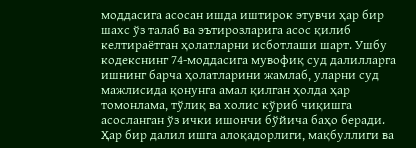моддасига асосан ишда иштирок этувчи ҳар бир шахс ўз талаб ва эътирозларига асос қилиб келтираётган ҳолатларни исботлаши шарт. Ушбу кодекснинг 74-моддасига мувофиқ суд далилларга ишнинг барча ҳолатларини жамлаб, уларни суд мажлисида қонунга амал қилган ҳолда ҳар томонлама, тўлиқ ва холис кўриб чиқишга асосланган ўз ички ишончи бўйича баҳо беради. Ҳар бир далил ишга алоқадорлиги, мақбуллиги ва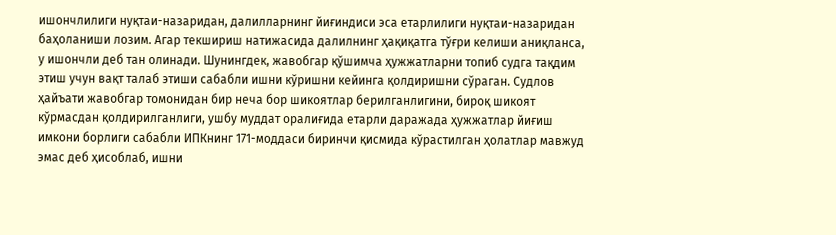ишончлилиги нуқтаи-назаридан, далилларнинг йиғиндиси эса етарлилиги нуқтаи-назаридан баҳоланиши лозим. Агар текшириш натижасида далилнинг ҳақиқатга тўғри келиши аниқланса, у ишончли деб тан олинади. Шунингдек, жавобгар қўшимча ҳужжатларни топиб судга тақдим этиш учун вақт талаб этиши сабабли ишни кўришни кейинга қолдиришни сўраган. Судлов ҳайъати жавобгар томонидан бир неча бор шикоятлар берилганлигини, бироқ шикоят кўрмасдан қолдирилганлиги, ушбу муддат оралиғида етарли даражада ҳужжатлар йиғиш имкони борлиги сабабли ИПКнинг 171-моддаси биринчи қисмида кўрастилган ҳолатлар мавжуд эмас деб ҳисоблаб, ишни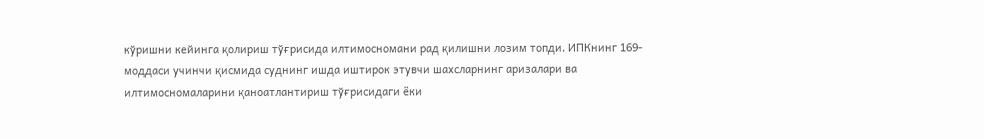кўришни кейинга қолириш тўғрисида илтимосномани рад қилишни лозим топди. ИПКнинг 169-моддаси учинчи қисмида суднинг ишда иштирок этувчи шахсларнинг аризалари ва илтимосномаларини қаноатлантириш тўғрисидаги ёки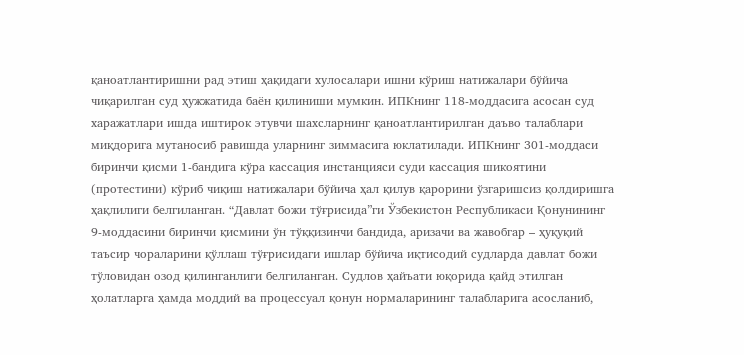қаноатлантиришни рад этиш ҳақидаги хулосалари ишни кўриш натижалари бўйича чиқарилган суд ҳужжатида баён қилиниши мумкин. ИПКнинг 118-моддасига асосан суд харажатлари ишда иштирок этувчи шахсларнинг қаноатлантирилган даъво талаблари миқдорига мутаносиб равишда уларнинг зиммасига юклатилади. ИПКнинг 301-моддаси биринчи қисми 1-бандига кўра кассация инстанцияси суди кассация шикоятини (протестини) кўриб чиқиш натижалари бўйича ҳал қилув қарорини ўзгаришсиз қолдиришга ҳақлилиги белгиланган. “Давлат божи тўғрисида”ги Ўзбекистон Республикаси Қонунининг 9-моддасини биринчи қисмини ўн тўққизинчи бандида, аризачи ва жавобгар – ҳуқуқий таъсир чораларини қўллаш тўғрисидаги ишлар бўйича иқтисодий судларда давлат божи тўловидан озод қилинганлиги белгиланган. Судлов ҳайъати юқорида қайд этилган ҳолатларга ҳамда моддий ва процессуал қонун нормаларининг талабларига асосланиб,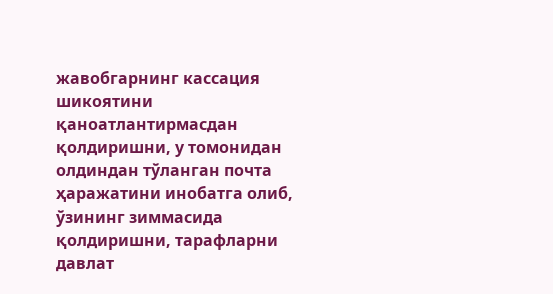жавобгарнинг кассация шикоятини қаноатлантирмасдан қолдиришни, у томонидан олдиндан тўланган почта ҳаражатини инобатга олиб, ўзининг зиммасида қолдиришни, тарафларни давлат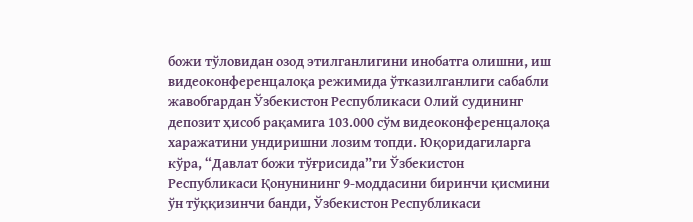божи тўловидан озод этилганлигини инобатга олишни, иш видеоконференцалоқа режимида ўтказилганлиги сабабли жавобгардан Ўзбекистон Республикаси Олий судининг депозит ҳисоб рақамига 103.000 сўм видеоконференцалоқа харажатини ундиришни лозим топди. Юқоридагиларга кўра, “Давлат божи тўғрисида”ги Ўзбекистон Республикаси Қонунининг 9-моддасини биринчи қисмини ўн тўққизинчи банди, Ўзбекистон Республикаси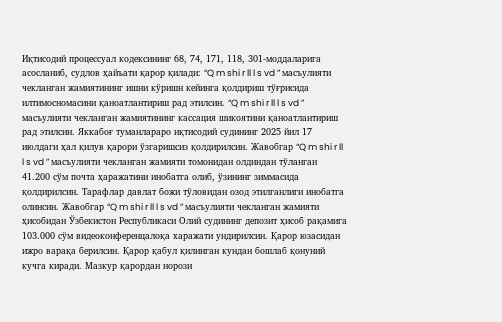Иқтисодий процессуал кодексининг 68, 74, 171, 118, 301-моддаларига асосланиб, судлов ҳайъати қарор қилади: “Q m shi r ll l s vd ” масъулияти чекланган жамиятининг ишни кўришн кейинга қолдириш тўғрисида илтимосномасини қаноатлантириш рад этилсин. “Q m shi r ll l s vd ” масъулияти чекланган жамиятининг кассация шикоятини қаноатлантириш рад этилсин. Яккабоғ туманлараро иқтисодий судининг 2025 йил 17 июлдаги ҳал қилув қарори ўзгаришсиз қолдирилсин. Жавобгар “Q m shi r ll l s vd ” масъулияти чекланган жамияти томонидан олдиндан тўланган 41.200 сўм почта ҳаражатини инобатга олиб, ўзининг зиммасида қолдирилсин. Тарафлар давлат божи тўловидан озод этилганлиги инобатга олинсин. Жавобгар “Q m shi r ll l s vd ” масъулияти чекланган жамияти ҳисобидан Ўзбекистон Республикаси Олий судининг депозит ҳисоб рақамига 103.000 сўм видеоконференцалоқа харажати ундирилсин. Қарор юзасидан ижро варақа берилсин. Қарор қабул қилинган кундан бошлаб қонуний кучга киради. Мазкур қарордан норози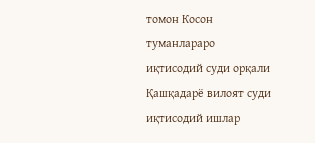томон Косон туманлараро иқтисодий суди орқали Қашқадарё вилоят суди иқтисодий ишлар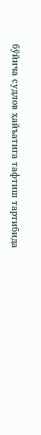бўйича судлов ҳайъатига тафтиш тартибида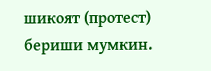шикоят (протест) бериши мумкин.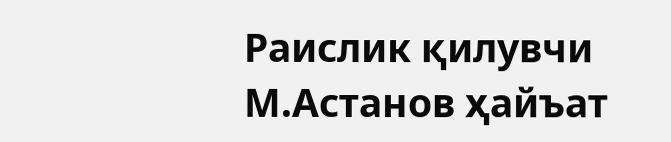Раислик қилувчи М.Астанов ҳайъат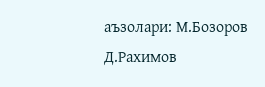аъзолари: М.Бозоров Д.Рахимов